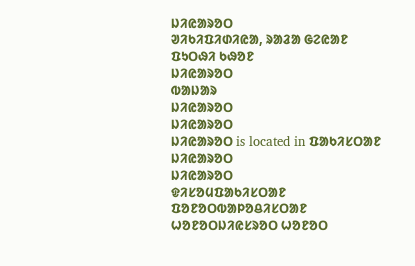ᱡᱤᱭᱟᱨᱚᱛ
ᱣᱤᱠᱤᱯᱤᱰᱤᱭᱟ, ᱨᱟᱲᱟ ᱜᱮᱭᱟᱱ ᱯᱩᱛᱷᱤ ᱠᱷᱚᱱ
ᱡᱤᱭᱟᱨᱚᱛ
ᱵᱟᱡᱟᱨ
ᱡᱤᱭᱟᱨᱚᱛ
ᱡᱤᱭᱟᱨᱚᱛ
ᱡᱤᱭᱟᱨᱚᱛ is located in ᱯᱟᱠᱤᱥᱛᱟᱱ
ᱡᱤᱭᱟᱨᱚᱛ
ᱡᱤᱭᱟᱨᱚᱛ
ᱫᱤᱥᱚᱢᱯᱟᱠᱤᱥᱛᱟᱱ
ᱯᱚᱱᱚᱛᱵᱟᱞᱚᱪᱤᱥᱛᱟᱱ
ᱦᱚᱱᱚᱛᱡᱤᱭᱥᱨᱚᱛ ᱦᱚᱱᱚᱛ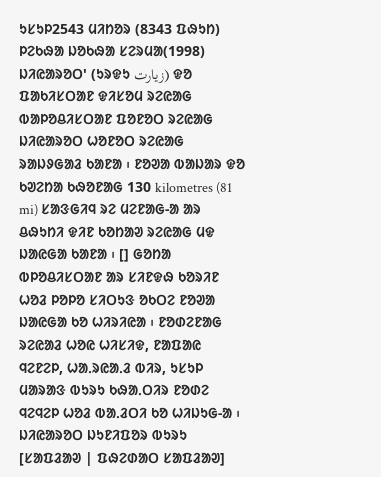ᱩᱥᱩᱞ2543 ᱢᱤᱴᱚᱨ (8343 ᱯᱷᱩᱴ)
ᱞᱮᱠᱷᱟ ᱡᱚᱠᱷᱟ ᱥᱮᱨᱢᱟ(1998)
ᱡᱤᱭᱟᱨᱚᱛ' (ᱩᱨᱫᱩ زیارت) ᱫᱚ ᱯᱟᱠᱤᱥᱛᱟᱱ ᱫᱤᱥᱚᱢ ᱨᱮᱭᱟᱜ ᱵᱟᱞᱚᱪᱤᱥᱛᱟᱱ ᱯᱚᱱᱚᱛ ᱨᱮᱭᱟᱜ ᱡᱤᱭᱟᱨᱚᱛ ᱦᱚᱱᱚᱛ ᱨᱮᱭᱟᱜ ᱨᱟᱡᱽᱜᱟᱲ ᱠᱟᱱᱟ ᱾ ᱱᱚᱣᱟ ᱵᱟᱡᱟᱨ ᱫᱚ ᱠᱣᱮᱴᱟ ᱠᱷᱚᱱᱟᱜ 130 kilometres (81 mi) ᱥᱟᱝᱜᱤᱧ ᱨᱮ ᱢᱮᱱᱟᱜ-ᱟ ᱟᱨ ᱪᱷᱩᱴᱤ ᱫᱤᱱ ᱠᱚᱴᱟᱣ ᱨᱮᱭᱟᱜ ᱢᱫ ᱡᱟᱭᱜᱟ ᱠᱟᱱᱟ ᱾ [] ᱜᱚᱴᱟ ᱵᱞᱚᱪᱤᱥᱛᱟᱱ ᱟᱨ ᱥᱤᱱᱫᱷ ᱠᱚᱨᱤᱱ ᱦᱚᱲ ᱞᱚᱞᱚ ᱥᱤᱛᱩᱝ ᱚᱠᱛᱮ ᱱᱚᱣᱟ ᱡᱟᱭᱜᱟ ᱠᱚ ᱦᱤᱨᱤᱭᱟ ᱾ ᱱᱚᱰᱮᱱᱟᱜ ᱨᱮᱭᱟᱲ ᱦᱚᱭ ᱦᱤᱥᱤᱫ, ᱱᱟᱯᱟᱭ ᱧᱮᱱᱮᱞ, ᱦᱟᱹᱨᱭᱟᱹᱲ ᱵᱤᱨ, ᱩᱥᱩᱞ ᱢᱟᱨᱟᱝ ᱵᱩᱨᱩ ᱠᱷᱟᱹᱛᱤᱨ ᱱᱚᱰᱮ ᱧᱮᱧᱮᱞ ᱦᱚᱲ ᱵᱟᱹᱲᱛᱤ ᱠᱚ ᱦᱤᱡᱩᱜ-ᱟ ᱾
ᱡᱤᱭᱟᱨᱚᱛ ᱡᱩᱱᱤᱯᱚᱨ ᱵᱩᱨᱩ
[ᱥᱟᱯᱲᱟᱣ | ᱯᱷᱮᱰᱟᱛ ᱥᱟᱯᱲᱟᱣ]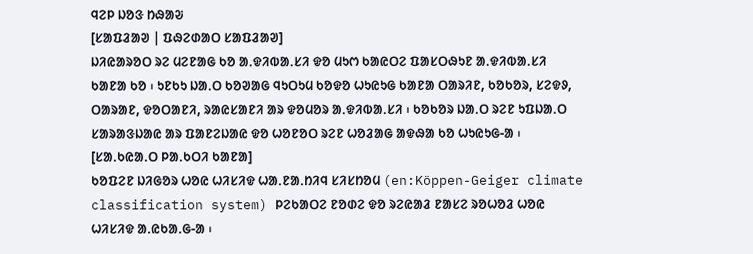ᱧᱮᱞ ᱡᱚᱝ ᱴᱷᱟᱶ
[ᱥᱟᱯᱲᱟᱣ | ᱯᱷᱮᱰᱟᱛ ᱥᱟᱯᱲᱟᱣ]
ᱡᱤᱭᱟᱨᱚᱛ ᱨᱮ ᱢᱮᱱᱟᱜ ᱠᱚ ᱟᱹᱫᱤᱵᱟᱹᱥᱤ ᱫᱚ ᱢᱩᱬ ᱠᱟᱭᱛᱮ ᱯᱟᱥᱛᱷᱩᱱ ᱟᱹᱫᱤᱵᱟᱹᱥᱤ ᱠᱟᱱᱟ ᱠᱚ ᱾ ᱩᱱᱠᱩ ᱡᱟᱹᱛ ᱠᱚᱣᱟᱜ ᱧᱩᱛᱩᱢ ᱠᱚᱫᱚ ᱦᱩᱭᱩᱜ ᱠᱟᱱᱟ ᱛᱟᱨᱤᱱ, ᱠᱚᱠᱚᱨ, ᱥᱮᱫᱽ, ᱛᱟᱨᱟᱱ, ᱫᱚᱛᱟᱱᱤ, ᱨᱟᱭᱥᱟᱱᱤ ᱟᱨ ᱫᱚᱢᱚᱨ ᱟᱹᱫᱤᱵᱟᱹᱥᱤ ᱾ ᱠᱚᱠᱚᱨ ᱡᱟᱹᱛ ᱨᱮᱱ ᱩᱯᱡᱟᱹᱛ ᱥᱟᱨᱟᱝᱡᱟᱭ ᱟᱨ ᱯᱟᱱᱮᱡᱟᱭ ᱫᱚ ᱦᱚᱱᱚᱛ ᱨᱮᱱ ᱦᱚᱲᱟᱜ ᱟᱫᱷᱟ ᱠᱚ ᱦᱩᱭᱩᱜ-ᱟ ᱾ [ᱥᱟᱹᱠᱭᱟᱹᱛ ᱞᱟᱹᱠᱛᱤ ᱠᱟᱱᱟ]
ᱠᱚᱯᱮᱱ ᱡᱤᱜᱚᱨ ᱦᱚᱭ ᱦᱤᱥᱤᱫ ᱦᱟᱹᱱᱟᱹᱴᱤᱧ ᱥᱤᱥᱴᱚᱢ (en:Köppen-Geiger climate classification system) ᱞᱮᱠᱟᱛᱮ ᱱᱚᱰᱮ ᱫᱚ ᱨᱮᱭᱟᱲ ᱱᱟᱥᱮ ᱨᱚᱦᱚᱲ ᱦᱚᱭ ᱦᱤᱥᱤᱫ ᱟᱹᱭᱠᱟᱹᱜ-ᱟ ᱾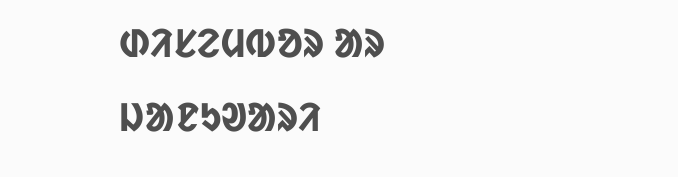ᱰᱤᱥᱮᱢᱵᱚᱨ ᱟᱨ ᱡᱟᱱᱩᱣᱟᱨᱤ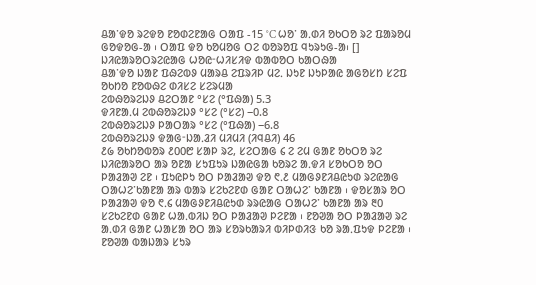ᱪᱟᱸᱫᱚ ᱨᱮᱫᱚ ᱱᱚᱰᱮᱱᱟᱜ ᱛᱟᱯ -15 °C ᱦᱚᱸ ᱟᱹᱰᱤ ᱚᱠᱛᱚ ᱨᱮ ᱯᱟᱨᱚᱢ ᱜᱚᱫᱚᱜ-ᱟ ᱾ ᱛᱟᱯ ᱫᱚ ᱠᱚᱢᱚᱜ ᱛᱮ ᱵᱚᱨᱚᱯ ᱧᱩᱨᱩᱜ-ᱟ᱾ []
ᱡᱤᱭᱟᱨᱚᱛᱨᱮᱭᱟᱜ ᱦᱚᱭᱼᱦᱤᱥᱤᱫ ᱵᱟᱵᱚᱛ ᱠᱟᱛᱷᱟ
ᱪᱟᱸᱫᱚ ᱡᱟᱱ ᱯᱷᱮᱵᱽ ᱢᱟᱨᱪ ᱮᱯᱨᱤᱞ ᱢᱮᱹ ᱡᱩᱱ ᱡᱩᱞᱟᱭ ᱟᱜᱚᱥᱴ ᱥᱮᱯ ᱚᱠᱴᱚ ᱱᱚᱵᱷᱮ ᱰᱤᱥᱮ ᱥᱮᱨᱢᱟ
ᱮᱵᱷᱚᱨᱮᱡᱽ ᱪᱮᱛᱟᱱ °ᱥᱮ (°ᱯᱷᱟ) 5.3
ᱫᱤᱱᱟᱹᱢ ᱮᱵᱷᱚᱨᱮᱡᱽ °ᱥᱮ (°ᱥᱮ) −0.8
ᱮᱵᱷᱚᱨᱮᱡᱽ ᱞᱟᱛᱟᱨ °ᱥᱮ (°ᱯᱷᱟ) −6.8
ᱮᱵᱷᱚᱨᱮᱡᱽ ᱫᱟᱜᱼᱡᱟᱹᱲᱤ ᱢᱤᱢᱤ (ᱤᱧᱪᱤ) 46
᱒᱙ ᱚᱠᱴᱚᱵᱚᱨ ᱒᱐᱐᱘ ᱥᱟᱞ ᱨᱮ, ᱥᱮᱛᱟᱜ ᱔ ᱮ ᱮᱢ ᱜᱟᱱ ᱚᱠᱛᱚ ᱨᱮ ᱡᱤᱭᱟᱨᱚᱛ ᱟᱨ ᱚᱱᱟ ᱥᱩᱯᱩᱨ ᱡᱟᱭᱜᱟ ᱠᱚᱨᱮ ᱟᱹᱫᱤ ᱥᱚᱠᱛᱚ ᱚᱛ ᱞᱟᱲᱟᱣ ᱮᱱ ᱾ ᱯᱩᱭᱞᱩ ᱚᱛ ᱞᱟᱲᱟᱣ ᱫᱚ ᱖ᱹ᱒ ᱢᱟᱜᱽᱱᱤᱪᱭᱩᱰ ᱨᱮᱭᱟᱜ ᱛᱟᱦᱮᱸᱠᱟᱱᱟ ᱟᱨ ᱵᱟᱨ ᱥᱮᱠᱮᱱᱰ ᱜᱟᱱ ᱛᱟᱦᱮᱸ ᱠᱟᱱᱟ ᱾ ᱫᱚᱥᱟᱨ ᱚᱛ ᱞᱟᱲᱟᱣ ᱫᱚ ᱖ᱹ᱔ ᱢᱟᱜᱽᱱᱤᱪᱭᱩᱰ ᱨᱨᱭᱟᱜ ᱛᱟᱦᱮᱸ ᱠᱟᱱᱟ ᱟᱨ ᱓᱐ ᱥᱮᱠᱮᱱᱰ ᱜᱟᱱ ᱦᱟᱹᱵᱤᱡ ᱚᱛ ᱞᱟᱲᱟᱣ ᱞᱮᱱᱟ ᱾ ᱱᱚᱣᱟ ᱚᱛ ᱞᱟᱲᱟᱣ ᱨᱮ ᱟᱹᱰᱤ ᱜᱟᱱ ᱦᱟᱥᱟ ᱚᱛ ᱟᱨ ᱥᱚᱨᱠᱟᱨᱤ ᱵᱤᱞᱰᱤᱝ ᱠᱚ ᱨᱟᱹᱯᱩᱫ ᱞᱮᱱᱟ ᱾
ᱱᱚᱣᱟ ᱵᱟᱡᱟᱨ ᱥᱩᱨ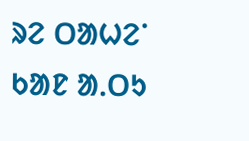ᱨᱮ ᱛᱟᱦᱮᱸ ᱠᱟᱱ ᱟᱹᱛᱩ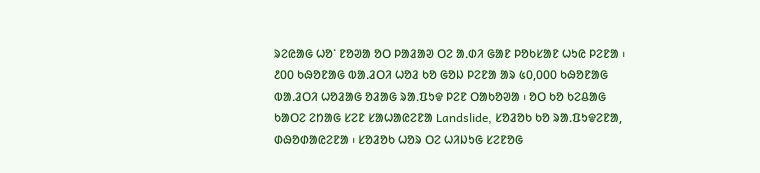ᱨᱮᱭᱟᱜ ᱦᱚᱸ ᱱᱚᱣᱟ ᱚᱛ ᱞᱟᱲᱟᱣ ᱛᱮ ᱟᱹᱰᱤ ᱜᱟᱱ ᱞᱚᱠᱥᱟᱱ ᱦᱩᱭ ᱞᱮᱱᱟ ᱾ ᱒᱐᱐ ᱠᱷᱚᱱᱟᱜ ᱵᱟᱹᱲᱛᱤ ᱦᱚᱲ ᱠᱚ ᱜᱚᱡ ᱞᱮᱱᱟ ᱟᱨ ᱕᱐,᱐᱐᱐ ᱠᱷᱚᱱᱟᱜ ᱵᱟᱹᱲᱛᱤ ᱦᱚᱲᱟᱜ ᱚᱲᱟᱜ ᱨᱟᱹᱯᱩᱫ ᱞᱮᱱ ᱛᱟᱠᱚᱣᱟ ᱾ ᱚᱛ ᱠᱚ ᱠᱮᱪᱟᱜ ᱠᱟᱛᱮ ᱮᱴᱟᱜ ᱥᱮᱱ ᱥᱟᱦᱟᱭᱮᱱᱟ Landslide, ᱥᱚᱲᱚᱠ ᱠᱚ ᱨᱟᱹᱯᱩᱫᱮᱱᱟ, ᱰᱷᱚᱰᱟᱭᱮᱱᱟ ᱾ ᱥᱚᱲᱚᱠ ᱦᱚᱨ ᱛᱮ ᱦᱤᱡᱩᱜ ᱥᱮᱱᱚᱜ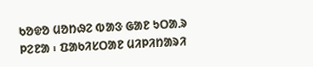ᱠᱚᱫᱚ ᱢᱚᱴᱷᱮ ᱵᱟᱝ ᱜᱟᱱ ᱩᱛᱟᱹᱨ ᱞᱮᱱᱟ ᱾ ᱯᱟᱠᱤᱥᱛᱟᱱ ᱢᱤᱞᱤᱴᱟᱨᱤ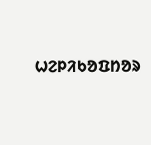ᱦᱮᱞᱤᱠᱚᱯᱴᱚᱨ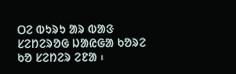ᱛᱮ ᱵᱩᱨᱩ ᱟᱨ ᱵᱟᱝ ᱥᱮᱴᱮᱨᱚᱜ ᱡᱟᱭᱜᱟ ᱠᱚᱨᱮ ᱠᱚ ᱥᱮᱴᱮᱨ ᱮᱱᱟ ᱾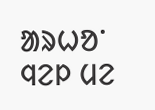ᱟᱨᱦᱚᱸ ᱧᱮᱞ ᱢᱮ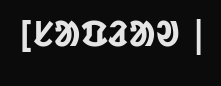[ᱥᱟᱯᱲᱟᱣ |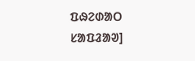ᱯᱷᱮᱰᱟᱛ ᱥᱟᱯᱲᱟᱣ]